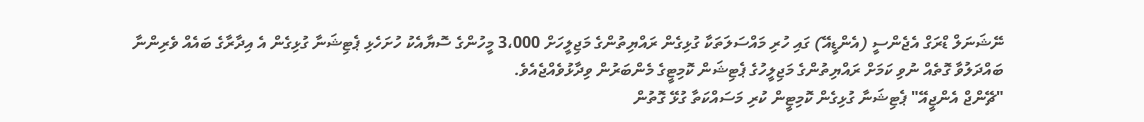ނޭޝަނަލް ޑްރަގް އެޖެންސީ (އެންޑީއޭ) ގައި ހުރި މައްސަލަތަކާ ގުޅިގެން ރައްޔިތުންގެ މަޖިލީހަށް 3،000 މީހުންގެ ސޮޔާއެކު ހުށަހެޅި ޕެޓިޝަނާ ގުޅިގެން އެ އިދާރާގެ ބައެއް ވެރިންނާ ބައްދަލުވާ ގޮތެއް ނުވި ކަމަށް ރައްޔިތުންގެ މަޖިލީހުގެ ޕެޓިޝަން ކޮމިޓީގެ މެންބަރުން ވިދާޅުވެއްޖެއެވެ.
"ޗޭންޖް އެންޖީއޭ" ޕެޓިޝަނާ ގުޅިގެން ކޮމިޓީން ކުރި މަސައްކަތާ ގުޅޭ ގޮތުން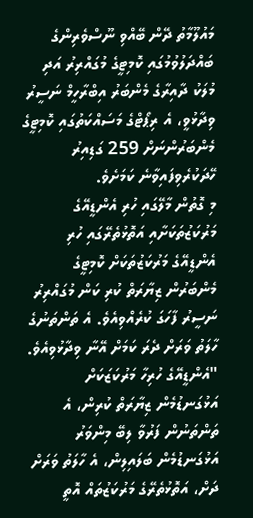މައުލޫމާތު ދޭން ބޭއްވި ނޫސްވެރިންގެ ބައްދަލުވުމުގައި ކޮމިޓީގެ މުގައްރިރު އަދި މުލަކު ދާއިރާގެ މެންބަރު އިބްރާހީމް ނަސީރު ވިދާޅުވީ، އެ ރިޕޯޓްގެ މަސައްކަތުގައި ކޮމިޓީގެ މެންބަރުންނަށް 259 ގަޑިއިރު ހޭދަކުރެވިފައިވާނެ ކަމަށެވެ.
މި ގޮތުން މާލޭގައި ހުރި އެންޑީއޭގެ މަރުކަޒުތަކަށާއި އަތޮޅުތެރޭގައި ހުރި އެންޑީއޭގެ މަރުކަޒުތަކަށް ކޮމިޓީގެ މެންބަރުން ޒިޔާރަތް ކުރި ކަން މުގައްރިރު ނަސީރު ފާހަގަ ކުރެއްވިއެވެ. އެ ތަންތަނުގެ ހާލަތު ވަރަށް ދެރަ ކަމަށް އޭނާ ވިދާޅުވިއެވެ.
"އެންޑީއޭގެ ހުރިހާ މަރުކަޒަކަށް އަޅުގަނޑުމެން ޒިޔާރަތް ކުރިން، އެ ތަންތަނުން ފަރުވާ ލިބޭ މިންވަރު އަޅުގަނޑުމެން ބަލައިލިން، އެ ހާލަތު ވަރަށް ދަށް، އަތޮޅުތެރޭގެ މަރުކަޒުތައް އޮތީ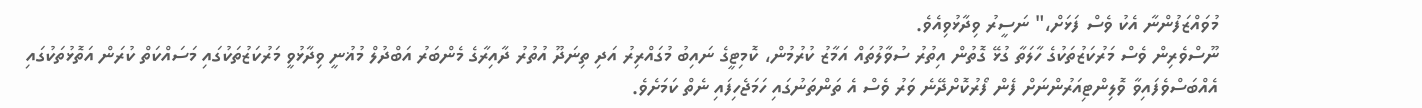މުވައްޒަފުންނާ އެކު ވެސް ފަޅަށް،" ނަސީރު ވިދާޅުވިއެވެ.
ނޫސްވެރިން ވެސް މަރުކަޒުތަކުގެ ހާލަތާ ގުޅޭ ގޮތުން އިތުރު ސުވާލުތައް އަމާޒު ކުރުމުން، ކޮމިޓީގެ ނައިބު މުގައްރިރު އަދި ތިނަދޫ އުތުރު ދާއިރާގެ މެންބަރު އަބްދުލް މުޣުނީ ވިދާޅުވީ މަރުކަޒުތަކުގައި މަސައްކަތް ކުރަން އަތޮޅުތަކުގައި އެއްބަސްވެފައިވާ ވޮލިންޓިއަރުންނަށް ފެން ފޯރުކޮށްދޭނެ ވަރު ވެސް އެ ތަންތަނުގައި ހަމަޖެހިފައި ނެތް ކަމަށެވެ.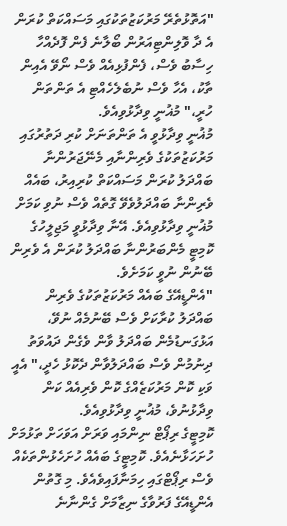"އަތޮޅުތެރޭ މަރުކަޒުތަކުގައި މަސައްކަތް ކުރަން އެ ދާ ވޮލިންޓިއަރުން ބޯލާނެ ފެން ފޮދެއްހާ ހިސާބު ވެސް، ފެންފުޅިއެއް ވެސް ނޯވޭ އެއިން ތާކު، އެހާ ވެސް ނުބެލެހެއްޓި އެ ތަންތަން ހުރީ،" މުޣުނީ ވިދާޅުވިއެވެ.
މުޣުނީ ވިދާޅުވީ އެ ތަންތަނަށް ކުރި ދަތުރުގައި މަރުކަޒުތަކުގެ ވެރިންނާއި މެނޭޖަރުންނާ ބައްދަލު ކުރަން މަސައްކަތް ކުރިއިރު، ބައެއް ވެރިންނާ ބައްދަލުވެވޭ ގޮތެއް ވެސް ނުވި ކަމަށް މުޣުނީ ވިދާޅުވިއެވެ. އޭނާ ވިދާޅުވީ މަޖިލީހުގެ ކޮމިޓީ މެންބަރުންނާ ބައްދަލު ކުރަން އެ ވެރިން ބޭނުން ނުވީ ކަމަށެވެ.
"އެންޑީއޭގެ ބައެއް މަރުކަޒުތަކުގެ ވެރިން ބައްދަލު ކުރާކަށް ވެސް ބޭނުމެއް ނުވޭ، އަޅުގަނޑުމެން ބައްދަލު ވާން ވެގެން ދައުވަތު ދިނުމުން ވެސް ބައްދަލުވާން ދެކޮޅު ހެދީ،" އެއީ ވަކި ކޮން މަރުކަޒެއްގެ ކޮން ވެރިއެއް ކަން ވިދާޅުނުވެ، މުޣުނީ ވިދާޅުވިއެވެ.
ކޮމިޓީގެ ރިޕޯޓް ނިންމައި ވަރަށް އަވަހަށް ތަޅުމަށް ހުށަހަޅާނެއެވެ. ކޮމިޓީގެ ބައެއް ހުށަހެޅުންތަކެއް ވެސް ރިޕޯޓްގައި ހިމަނާފައިވެއެވެ. މި ގޮތުން އެންޑީއޭގެ ފަރުވާގެ ނިޒާމަށް ގެންނާނެ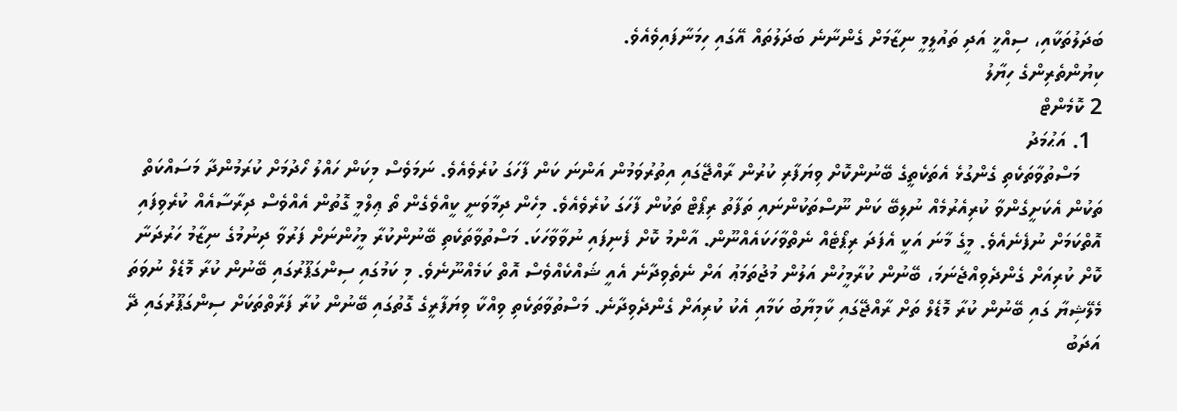ބަދަލުތަކާއި، ސިއްޚީ އަދި ތައުލީމީ ނިޒާމަށް ގެންނާނެ ބަދަލުތައް އޭގައި ހިމަނާފައިވެއެވެ.
ކިޔުންތެރިންގެ ހިޔާލު
2 ކޮމެންޓް
  1. އަޙުމަދު
    މަސްތުވާތަކެތި ގެންގުޅެ އެތަކެތީގެ ބޭނުންކޮށް ވިޔަފާރި ކުރުން ރާއްޖޭގައި އިތުރުވަމުން އަންނަ ކަން ފާހަގަ ކުރެވެއެވެ. ނަމަވެސް މިކަން ހައްލު ހޯދުމަށް ކުރަމުންދާ މަސައްކަތް ތަކުން އެކަށީގެންވާ ކުރިއެރުމެއް ނުލިބޭ ކަން ނޫސްތަކުންނައި ތަފާތު ރިޕޯޓް ތަކުން ފާހަގަ ކުރެވެއެވެ. މިހެން ދިމާވަނީ ކީއްވެގެން ތޯ ޢިލްމީ ގޮތުން އެއްވެސް ދިރާސާއެއް ކުރެވިފައި އޮތްކަމަށް ނުފެނެއެވެ. މީގެ މާނަ އަކީ އެފަދަ ރިޕޯޓެއް ނެތްވާހަކައެއްނޫން. އާންމު ކޮށް ފެނިފައި ނުވާވާހަކަ. މަސްތުވާތަކެތި ބޭނުންކުރާ މީހުންނަށް ފަރުވާ ދިނުމުގެ ނިޒާމު ހަރުދަނާ ކޮށް ކުރިއަށް ގެންދެވިއްޖެނަމަ، ބޭނުން ކުރާމީހުން އަލުން މުޖުތަމަޢު އަށް ނެތެވިދާނެ އެއީ ޝައްކެއްވެސް އޮތް ކަމެއްނޫނެވެ. މި ކަމުގައި ސިންގަޕޫރުގައި ބޭނުން ކުރާ މޮޑެލް ނުވަތަ މެލޭޝިޔާ ގައި ބޭނުން ކުރާ މޮޑެލް ތަށް ރާއްޖޭގައި ކާމިޔާބު ކަމާއި އެކު ކުރިއަށް ގެންދެވިދާނެ. މަސްތުވާތަކެތި ވިއްކާ ވިޔަފާރީގެ ގޮތުގައި ބޭނުން ކުރާ ފަރާތްތަކަށް ސިންގަޕޫރުގައި ދޭ އަދަބު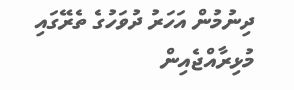ދިނުމުން އަހަރު ދުވަހުގެ ތެރޭގައި މުޅިރާއްޖެއިން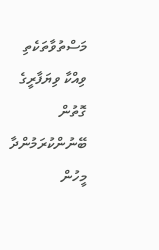މަސްތުވާތަކެތި ވިއްކާ ވިޔަފާރީގެ ގޮތުން ބޭނުންކުރަމުންދާ މީހުން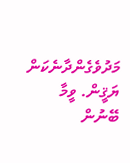މަދުވެގެންދާނެކަން ޔަޤީން. ވީމާ ބޭނުން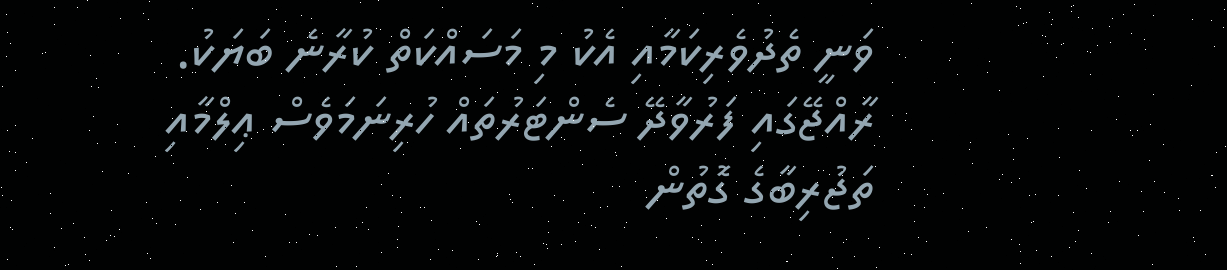ވަނީ ތެދުވެރިކަމާއި އެކު މި މަސައްކަތް ކުރާނެ ބަޔަކު. ރާއްޖޭގައި ފަރުވާދޭ ސެންޓަރުތައް ހުރިނަމަވެސް ޢިލްމާއި ތަޖުރިބާގެ ގޮތުން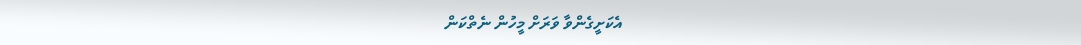އެކަށީގެންވާ ވަރަށް މީހުން ނެތްކަން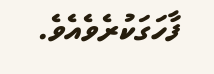ފާހަގަކުރެވެއެވެ.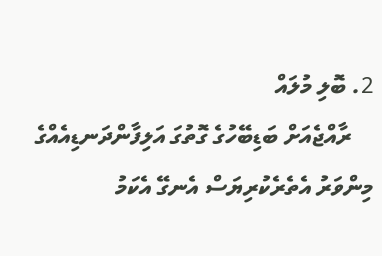2. ބޮލި މުލައް
    ރާއްޖެއަށް ބަޑިބޭހުގެ ގޮތުގަ އަލިފާންދަނޑިއެއްގެ މިންވަރު އެތެރެކުރިޔަސް އެނގޭ އެކަމު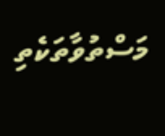މަސްތުވާތަކެތި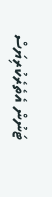ޓަނުން އެތެރެކުރިޔަސް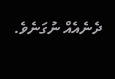ދެނެއެއް ނުގަނެވެ.